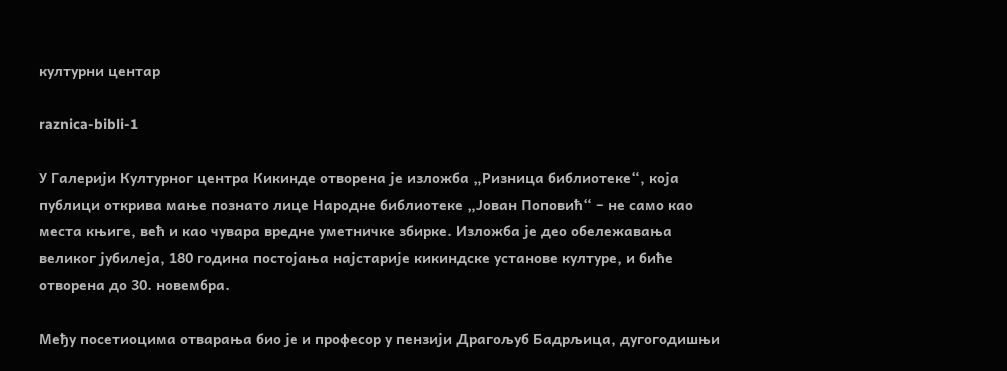културни центар

raznica-bibli-1

У Галерији Културног центра Кикинде отворена је изложба „Ризница библиотеке“, која публици открива мање познато лице Народне библиотеке „Јован Поповић“ – не само као места књиге, већ и као чувара вредне уметничке збирке. Изложба је део обележавања великог јубилеја, 180 година постојања најстарије кикиндске установе културе, и биће отворена до 30. новембра.

Међу посетиоцима отварања био је и професор у пензији Драгољуб Бадрљица, дугогодишњи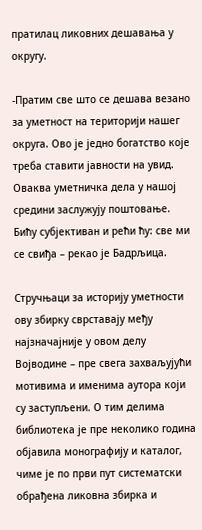пратилац ликовних дешавања у округу.

-Пратим све што се дешава везано за уметност на територији нашег округа. Ово је једно богатство које треба ставити јавности на увид. Оваква уметничка дела у нашој средини заслужују поштовање. Бићу субјективан и рећи ћу: све ми се свиђа – рекао је Бадрљица.

Стручњаци за историју уметности ову збирку сврставају међу најзначајније у овом делу Војводине – пре свега захваљујући мотивима и именима аутора који су заступљени. О тим делима библиотека је пре неколико година објавила монографију и каталог, чиме је по први пут систематски обрађена ликовна збирка и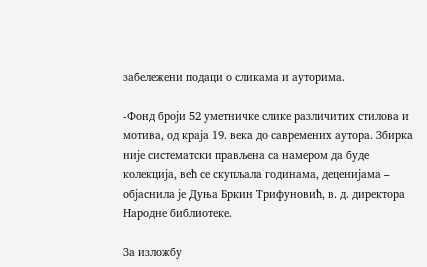забележени подаци о сликама и ауторима.

-Фонд броји 52 уметничке слике различитих стилова и мотива, од краја 19. века до савремених аутора. Збирка није систематски прављена са намером да буде колекција, већ се скупљала годинама, деценијама – објаснила је Дуња Бркин Трифуновић, в. д. директора Народне библиотеке.

За изложбу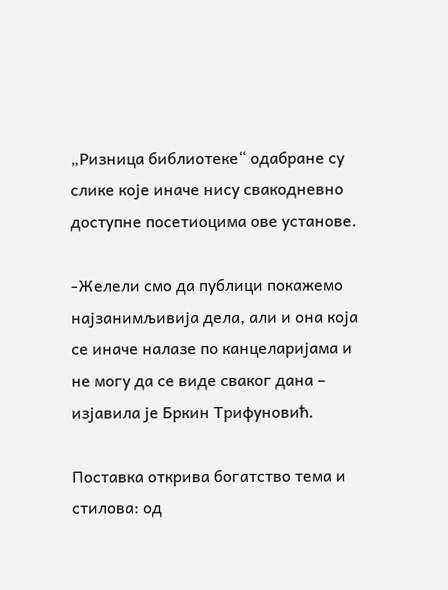„Ризница библиотеке“ одабране су слике које иначе нису свакодневно доступне посетиоцима ове установе.

-Желели смо да публици покажемо најзанимљивија дела, али и она која се иначе налазе по канцеларијама и не могу да се виде сваког дана – изјавила је Бркин Трифуновић.

Поставка открива богатство тема и стилова: од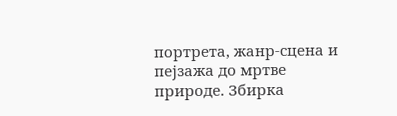портрета, жанр-сцена и пејзажа до мртве природе. Збирка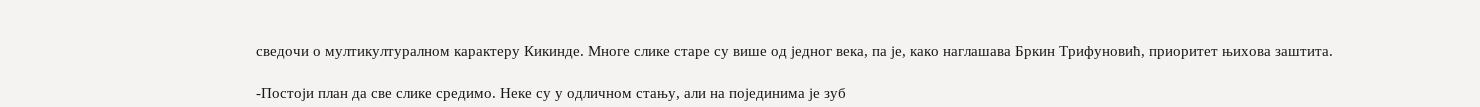сведочи о мултикултуралном карактеру Кикинде. Многе слике старе су више од једног века, па је, како наглашава Бркин Трифуновић, приоритет њихова заштита.

-Постоји план да све слике средимо. Неке су у одличном стању, али на појединима је зуб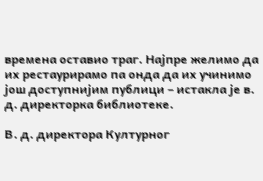времена оставио траг. Најпре желимо да их рестаурирамо па онда да их учинимо још доступнијим публици – истакла је в. д. директорка библиотеке.

В. д. директора Културног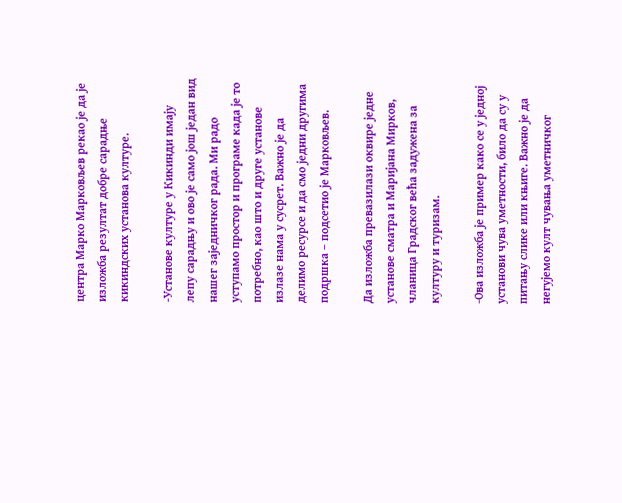центра Марко Марковљев рекао је да је изложба резултат добре сарадње кикиндских установа културе.

-Установе културе у Кикинди имају лепу сарадњу и ово је само још један вид нашег заједничког рада. Ми радо уступамо простор и програме када је то потребно, као што и друге установе излазе нама у сусрет. Важно је да делимо ресурсе и да смо једни другима подршка – подсетио је Марковљев.

Да изложба превазилази оквире једне установе сматра и Маријана Мирков, чланица Градског већа задужена за културу и туризам.

-Ова изложба је пример како се у једној установи чува уметности, било да су у питању слике или књиге. Важно је да негујемо култ чувања уметничког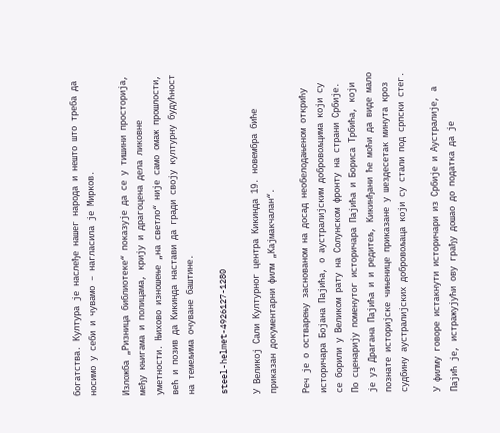богатства. Култура је наслеђе нашег народа и нешто што треба да носимо у себи и чувамо – нагласила је Мирков.

Изложба „Ризница библиотеке“ показује да се у тишини просторија, међу књигама и полицама, крију и драгоцена дела ликовне уметности. Њихово изношење „на светло“ није само омаж прошлости, већ и позив да Кикинда настави да гради своју културну будућност на темељима очуване баштине.

steel-helmet-4926127-1280

У Великој Сали Културног центра Кикинда 19. новембра биће приказан документарни филм „Кајмакчалан“.

Реч је о остварењу заснованом на досад необелодањеном открићу историчара Бојана Пајића, о аустралијским добровољцима који су се борили у Великом рату на Солунском фронту на страни Србије. По сценарију поменутог историчара Пајића и Бориса Трбића, који је уз Драгана Пајића и и редитељ, Кикинђани ће моћи да виде мало познате историјске чињенице приказане у шездесетак минута кроз судбину аустралијских добровољаца који су стали под српски стег.

У филму говоре истакнути историчари из Србије и Аустралије, а Пајић је, истражујући ову грађу дошао до податка да је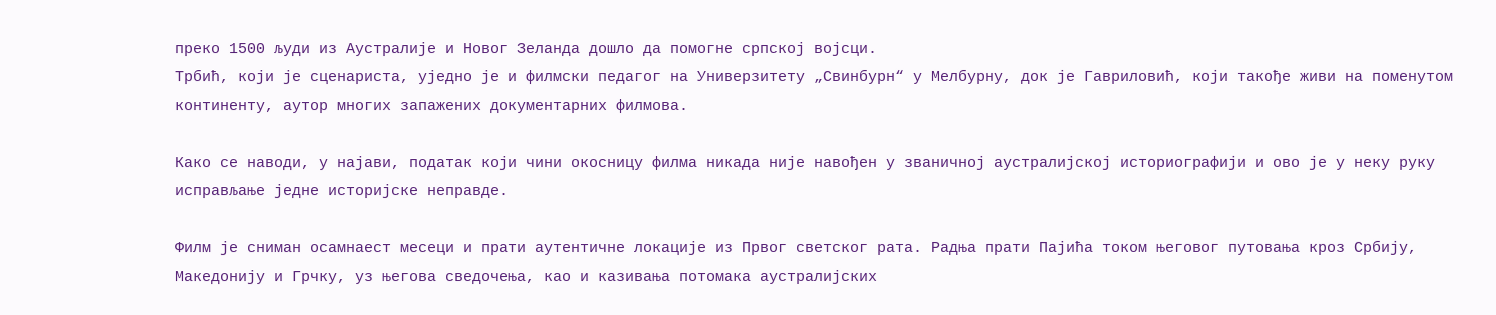преко 1500 људи из Аустралије и Новог Зеланда дошло да помогне српској војсци.
Трбић, који је сценариста, уједно је и филмски педагог на Универзитету „Свинбурн“ у Мелбурну, док је Гавриловић, који такође живи на поменутом континенту, аутор многих запажених документарних филмова.

Како се наводи, у најави, податак који чини окосницу филма никада није навођен у званичној аустралијској историографији и ово је у неку руку исправљање једне историјске неправде.

Филм је сниман осамнаест месеци и прати аутентичне локације из Првог светског рата. Радња прати Пајића током његовог путовања кроз Србију, Македонију и Грчку, уз његова сведочења, као и казивања потомака аустралијских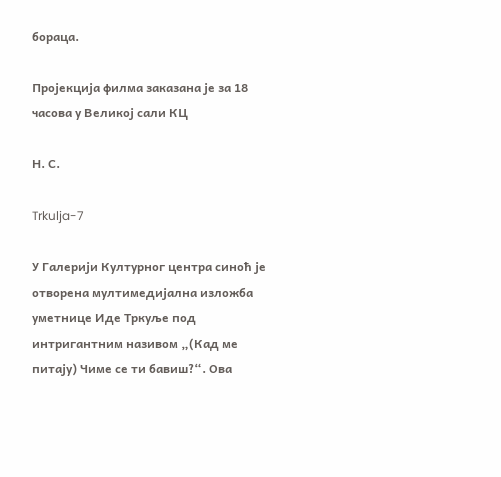бораца.

Пројекција филма заказана је за 18 часова у Великој сали КЦ

Н. С.

Trkulja-7

У Галерији Културног центра синоћ је отворена мултимедијална изложба уметнице Иде Тркуљe под интригантним називом „(Кад ме питају) Чиме се ти бавиш?“. Ова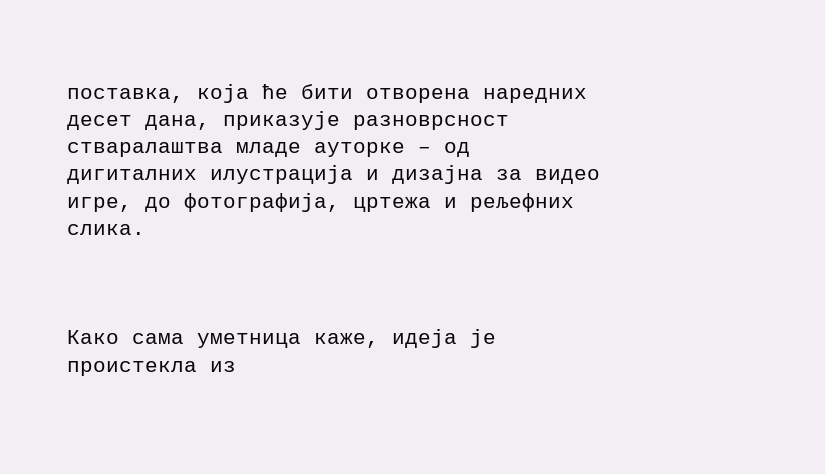поставка, која ће бити отворена наредних десет дана, приказује разноврсност стваралаштва младе ауторке – од дигиталних илустрација и дизајна за видео игре, до фотографија, цртежа и рељефних слика.



Како сама уметница каже, идеја је проистекла из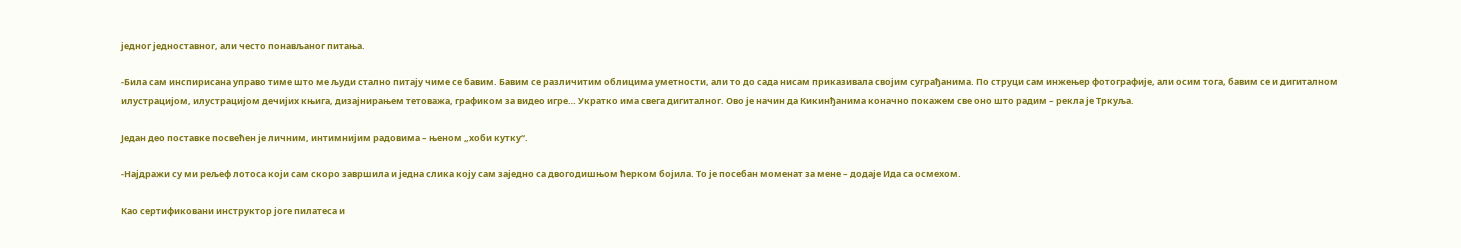једног једноставног, али често понављаног питања.

-Била сам инспирисана управо тиме што ме људи стално питају чиме се бавим. Бавим се различитим облицима уметности, али то до сада нисам приказивала својим суграђанима. По струци сам инжењер фотографије, али осим тога, бавим се и дигиталном илустрацијом, илустрацијом дечијих књига, дизајнирањем тетоважа, графиком за видео игре… Укратко има свега дигиталног. Ово је начин да Кикинђанима коначно покажем све оно што радим – рекла је Тркуља.

Један део поставке посвећен је личним, интимнијим радовима – њеном „хоби кутку“.

-Најдражи су ми рељеф лотоса који сам скоро завршила и једна слика коју сам заједно са двогодишњом ћерком бојила. То је посебан моменат за мене – додаје Ида са осмехом.

Као сертификовани инструктор јоге пилатеса и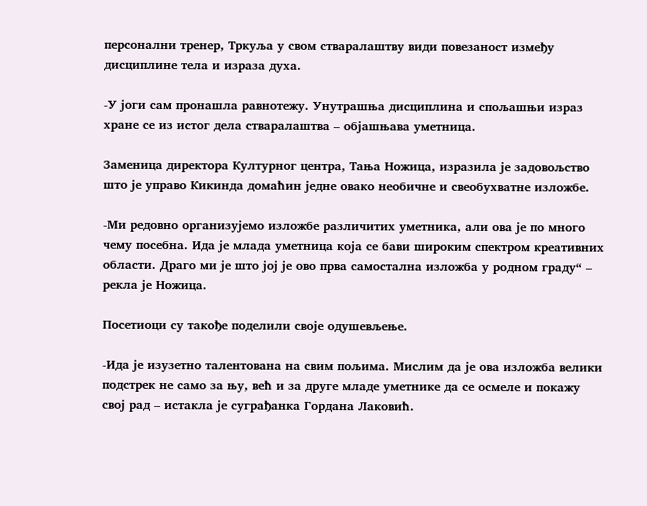персонални тренер, Тркуља у свом стваралаштву види повезаност између дисциплине тела и израза духа.

-У јоги сам пронашла равнотежу. Унутрашња дисциплина и спољашњи израз хране се из истог дела стваралаштва – објашњава уметница.

Заменица директора Културног центра, Тања Ножица, изразила је задовољство што је управо Кикинда домаћин једне овако необичне и свеобухватне изложбе.

-Ми редовно организујемо изложбе различитих уметника, али ова је по много чему посебна. Ида је млада уметница која се бави широким спектром креативних области. Драго ми је што јој је ово прва самостална изложба у родном граду“ – рекла је Ножица.

Посетиоци су такође поделили своје одушевљење.

-Ида је изузетно талентована на свим пољима. Мислим да је ова изложба велики подстрек не само за њу, већ и за друге младе уметнике да се осмеле и покажу свој рад – истакла је суграђанка Гордана Лаковић.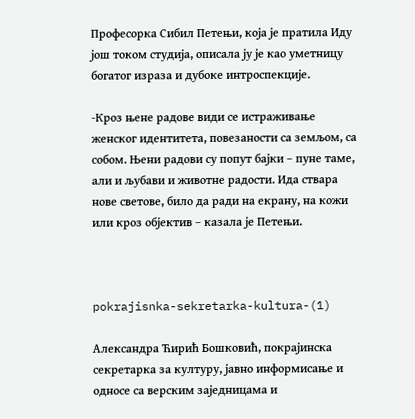Професорка Сибил Петењи, која је пратила Иду још током студија, описала ју је као уметницу богатог израза и дубоке интроспекције.

-Кроз њене радове види се истраживање женског идентитета, повезаности са земљом, са собом. Њени радови су попут бајки – пуне таме, али и љубави и животне радости. Ида ствара нове светове, било да ради на екрану, на кожи или кроз објектив – казала је Петењи.



pokrajisnka-sekretarka-kultura-(1)

Александра Ћирић Бошковић, покрајинска секретарка за културу, јавно информисање и односе са верским заједницама и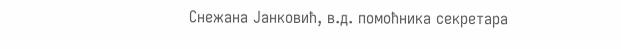Снежана Јанковић, в.д. помоћника секретара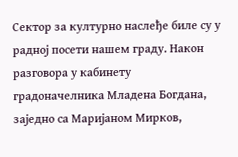Сектор за културно наслеђе биле су у радној посети нашем граду. Након разговора у кабинету градоначелника Младена Богдана, заједно са Маријаном Мирков,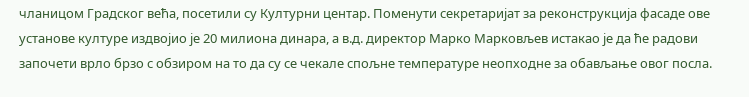чланицом Градског већа, посетили су Културни центар. Поменути секретаријат за реконструкција фасаде ове установе културе издвојио је 20 милиона динара, а в.д. директор Марко Марковљев истакао је да ће радови започети врло брзо с обзиром на то да су се чекале спољне температуре неопходне за обављање овог посла.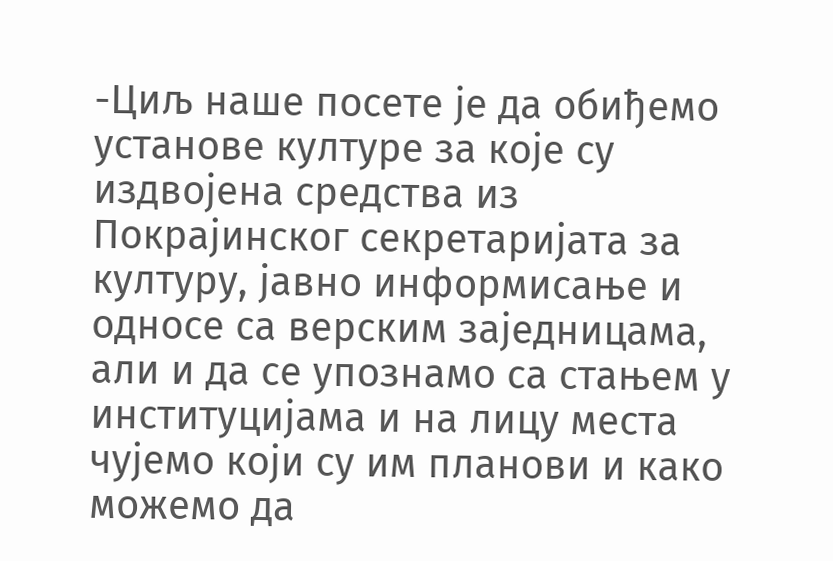-Циљ наше посете је да обиђемо установе културе за које су издвојена средства из Покрајинског секретаријата за културу, јавно информисање и односе са верским заједницама, али и да се упознамо са стањем у институцијама и на лицу места чујемо који су им планови и како можемо да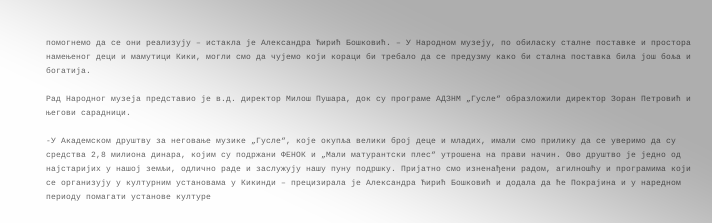помогнемо да се они реализују – истакла је Александра Ћирић Бошковић. – У Народном музеју, по обиласку сталне поставке и простора намењеног деци и мамутици Кики, могли смо да чујемо који кораци би требало да се предузму како би стална поставка била још боља и богатија.

Рад Народног музеја представио је в.д. директор Милош Пушара, док су програме АДЗНМ „Гусле“ образложили директор Зоран Петровић и његови сарадници.

-У Академском друштву за неговање музике „Гусле“, које окупља велики број деце и младих, имали смо прилику да се уверимо да су средства 2,8 милиона динара, којим су подржани ФЕНОК и „Мали матурантски плес“ утрошена на прави начин. Ово друштво је једно од најстаријих у нашој земљи, одлично раде и заслужују нашу пуну подршку. Пријатно смо изненађени радом, агилношћу и програмима који се организују у културним установама у Кикинди – прецизирала је Александра Ћирић Бошковић и додала да ће Покрајина и у наредном периоду помагати установе културе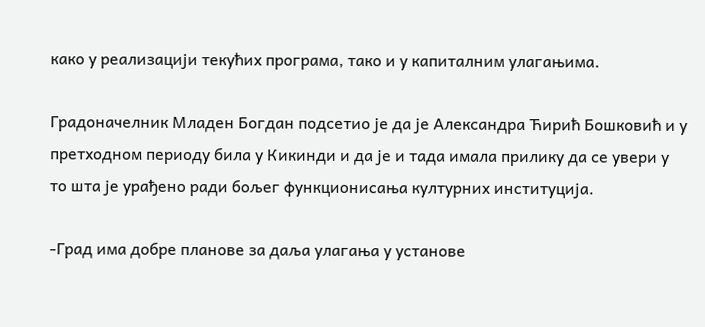како у реализацији текућих програма, тако и у капиталним улагањима.

Градоначелник Младен Богдан подсетио је да је Александра Ћирић Бошковић и у претходном периоду била у Кикинди и да је и тада имала прилику да се увери у то шта је урађено ради бољег функционисања културних институција.

-Град има добре планове за даља улагања у установе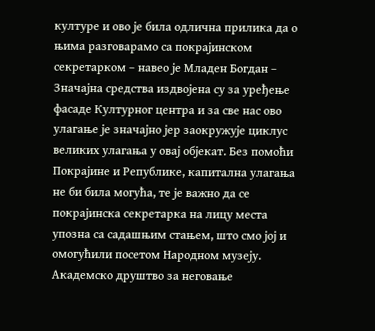културе и ово је била одлична прилика да о њима разговарамо са покрајинском секретарком – навео је Младен Богдан – Значајна средства издвојена су за уређење фасаде Културног центра и за све нас ово улагање је значајно јер заокружује циклус великих улагања у овај објекат. Без помоћи Покрајине и Републике, капитална улагања не би била могућа, те је важно да се покрајинска секретарка на лицу места упозна са садашњим стањем, што смо јој и омогућили посетом Народном музеју. Академско друштво за неговање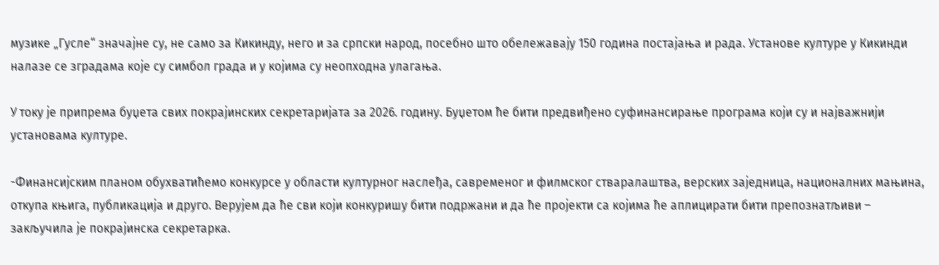музике „Гусле“ значајне су, не само за Кикинду, него и за српски народ, посебно што обележавају 150 година постајања и рада. Установе културе у Кикинди налазе се зградама које су симбол града и у којима су неопходна улагања.

У току је припрема буџета свих покрајинских секретаријата за 2026. годину. Буџетом ће бити предвиђено суфинансирање програма који су и најважнији установама културе.

-Финансијским планом обухватићемо конкурсе у области културног наслеђа, савременог и филмског стваралаштва, верских заједница, националних мањина, откупа књига, публикација и друго. Верујем да ће сви који конкуришу бити подржани и да ће пројекти са којима ће аплицирати бити препознатљиви – закључила је покрајинска секретарка.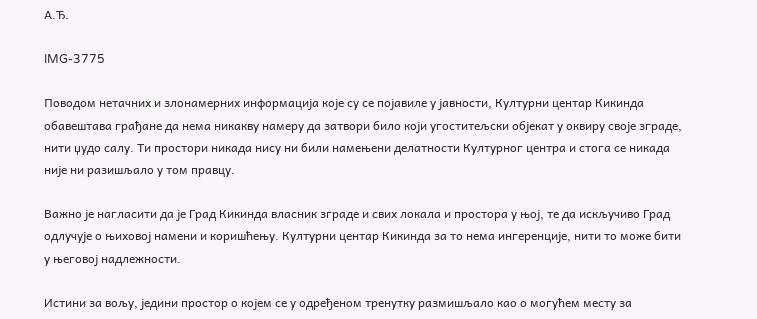А.Ђ.

IMG-3775

Поводом нетачних и злонамерних информација које су се појавиле у јавности, Културни центар Кикинда обавештава грађане да нема никакву намеру да затвори било који угоститељски објекат у оквиру своје зграде, нити џудо салу. Ти простори никада нису ни били намењени делатности Културног центра и стога се никада није ни разишљало у том правцу.

Важно је нагласити да је Град Кикинда власник зграде и свих локала и простора у њој, те да искључиво Град одлучује о њиховој намени и коришћењу. Културни центар Кикинда за то нема ингеренције, нити то може бити у његовој надлежности.

Истини за вољу, једини простор о којем се у одређеном тренутку размишљало као о могућем месту за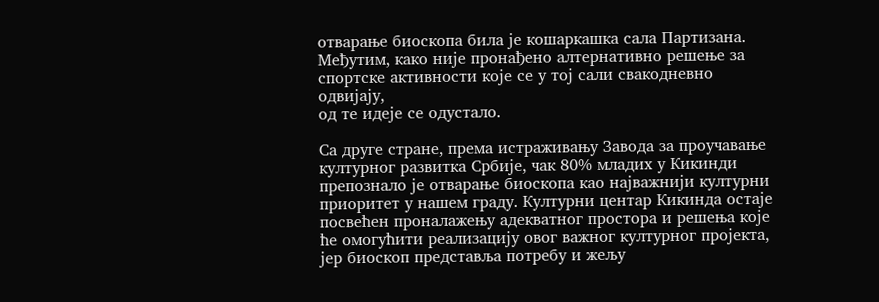отварање биоскопа била је кошаркашка сала Партизана. Међутим, како није пронађено алтернативно решење за спортске активности које се у тој сали свакодневно одвијају,
од те идеје се одустало.

Са друге стране, према истраживању Завода за проучавање културног развитка Србије, чак 80% младих у Кикинди препознало је отварање биоскопа као најважнији културни приоритет у нашем граду. Културни центар Кикинда остаје посвећен проналажењу адекватног простора и решења које ће омогућити реализацију овог важног културног пројекта, јер биоскоп представља потребу и жељу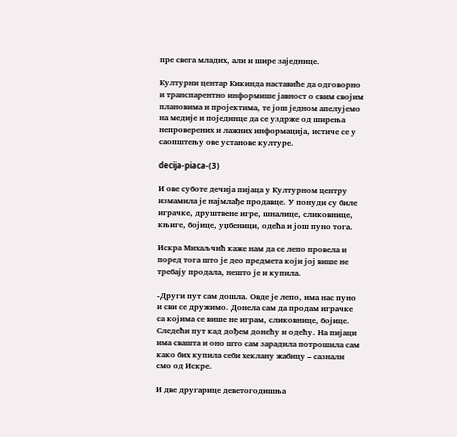пре свега младих, али и шире заједнице.

Културни центар Кикинда наставиће да одговорно и транспарентно информише јавност о свим својим плановима и пројектима, те још једном апелујемо на медије и појединце да се уздрже од ширења непроверених и лажних информација, истиче се у саопштењу ове установе културе.

decija-piaca-(3)

И ове суботе дечија пијаца у Културном центру измамила је најмлађе продавце. У понуди су биле играчке, друштвене игре, шналице, сликовнице, књиге, бојице, уџбеници, одећа и још пуно тога.

Искра Михаљчић каже нам да се лепо провела и поред тога што је део предмета који јој више не требају продала, нешто је и купила.

-Други пут сам дошла. Овде је лепо, има нас пуно и сви се дружимо. Донела сам да продам играчке са којима се више не играм, сликовнице, бојице. Следећи пут кад дођем донећу и одећу. На пијаци има свашта и оно што сам зарадила потрошила сам како бих купила себи хеклану жабицу – сазнали смо од Искре.

И две другарице деветогодишња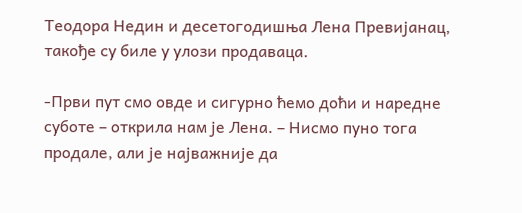Теодора Недин и десетогодишња Лена Превијанац, такође су биле у улози продаваца.

-Први пут смо овде и сигурно ћемо доћи и наредне суботе – открила нам је Лена. – Нисмо пуно тога продале, али је најважније да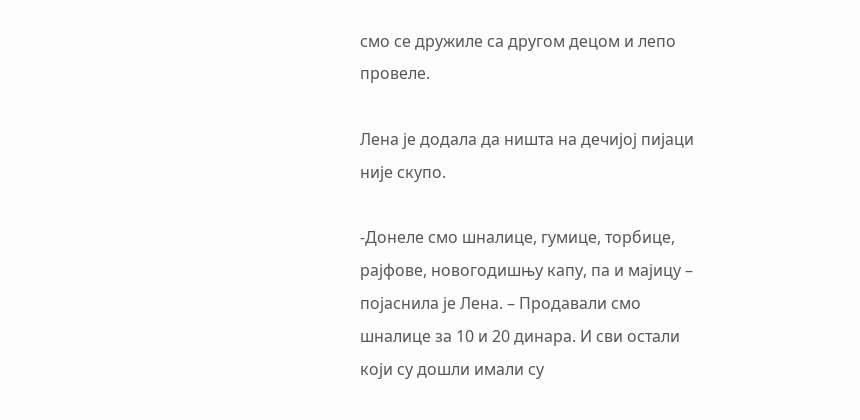смо се дружиле са другом децом и лепо провеле.

Лена је додала да ништа на дечијој пијаци није скупо.

-Донеле смо шналице, гумице, торбице, рајфове, новогодишњу капу, па и мајицу – појаснила је Лена. – Продавали смо шналице за 10 и 20 динара. И сви остали који су дошли имали су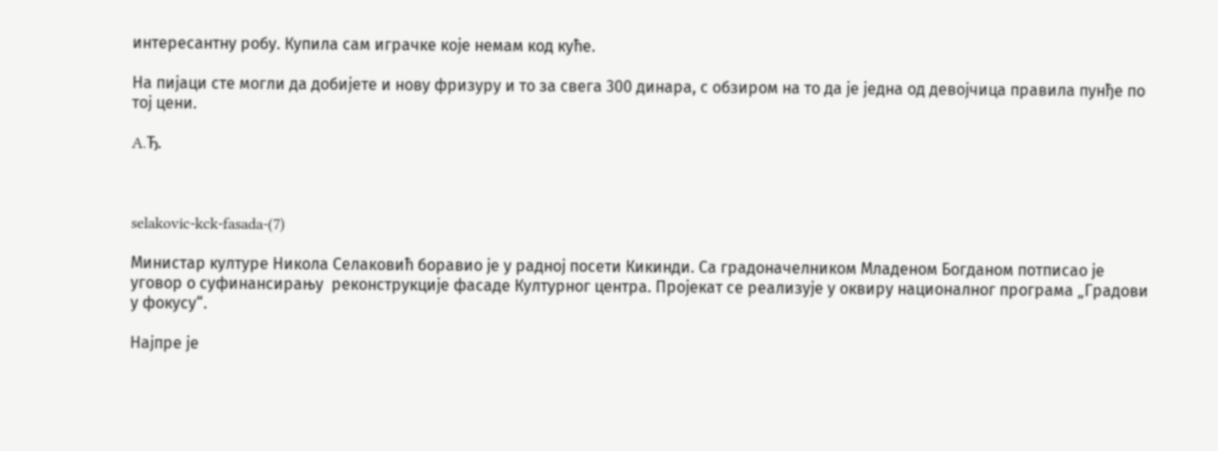интересантну робу. Купила сам играчке које немам код куће.

На пијаци сте могли да добијете и нову фризуру и то за свега 300 динара, с обзиром на то да је једна од девојчица правила пунђе по тој цени.

A.Ђ.



selakovic-kck-fasada-(7)

Министар културе Никола Селаковић боравио је у радној посети Кикинди. Са градоначелникoм Младеном Богданом потписао је уговор о суфинансирању  реконструкције фасаде Културног центра. Пројекат се реализује у оквиру националног програма „Градови у фокусу“.

Најпре је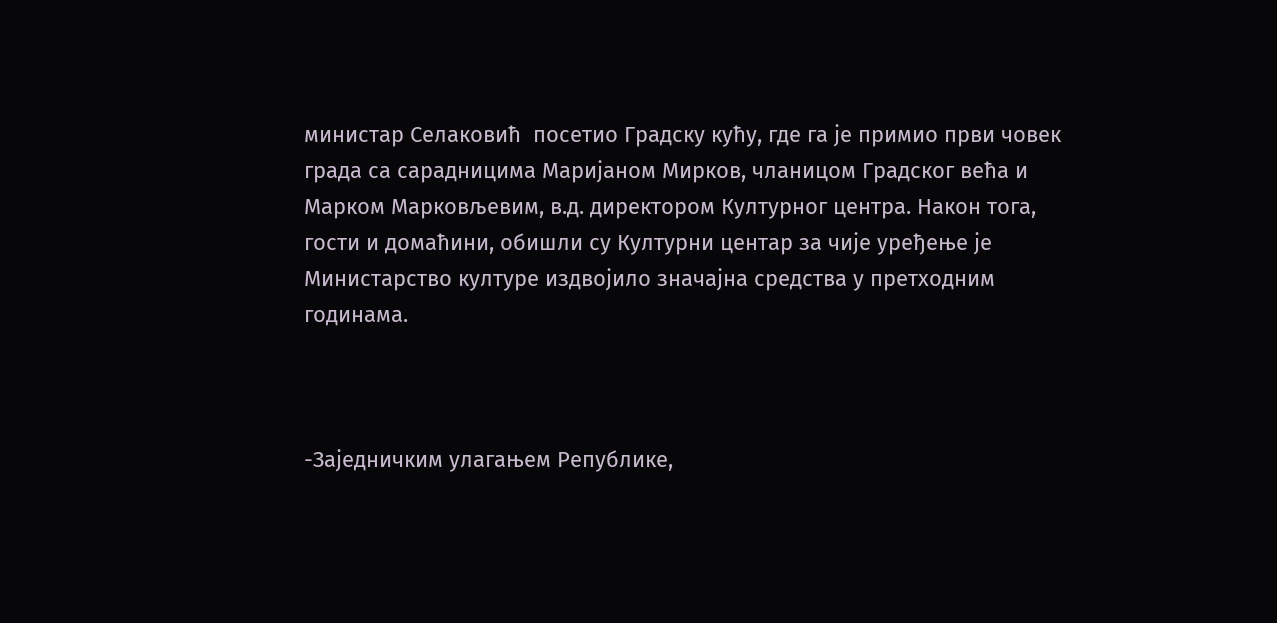министар Селаковић  посетио Градску кућу, где га је примио први човек града са сарадницима Маријаном Мирков, чланицом Градског већа и Марком Марковљевим, в.д. директором Културног центра. Након тога, гости и домаћини, обишли су Културни центар за чије уређење је Министарство културе издвојило значајна средства у претходним годинама.



-Заједничким улагањем Републике,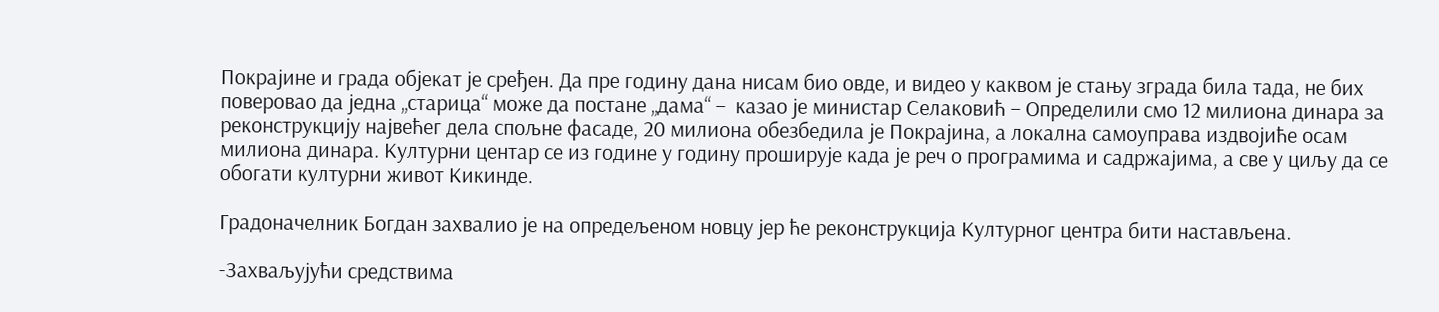Покрајине и града објекат је сређен. Да пре годину дана нисам био овде, и видео у каквом је стању зграда била тада, не бих поверовао да једна „старица“ може да постане „дама“ –  казао је министар Селаковић – Определили смо 12 милиона динара за реконструкцију највећег дела спољне фасаде, 20 милиона обезбедила је Покрајина, а локална самоуправа издвојиће осам милиона динара. Културни центар се из године у годину проширује када је реч о програмима и садржајима, а све у циљу да се обогати културни живот Кикинде.

Градоначелник Богдан захвалио је на опредељеном новцу јер ће реконструкција Културног центра бити настављена.

-Захваљујући средствима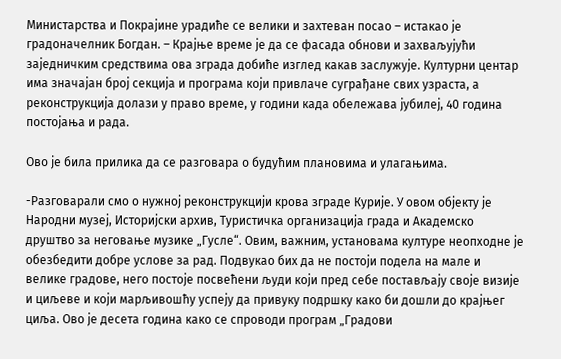Министарства и Покрајине урадиће се велики и захтеван посао – истакао је градоначелник Богдан. – Крајње време је да се фасада обнови и захваљујући заједничким средствима ова зграда добиће изглед какав заслужује. Културни центар има значајан број секција и програма који привлаче суграђане свих узраста, а реконструкција долази у право време, у години када обележава јубилеј, 40 година постојања и рада.

Ово је била прилика да се разговара о будућим плановима и улагањима.

-Разговарали смо о нужној реконструкцији крова зграде Курије. У овом објекту је Народни музеј, Историјски архив, Туристичка организација града и Академско друштво за неговање музике „Гусле“. Овим, важним, установама културе неопходне је обезбедити добре услове за рад. Подвукао бих да не постоји подела на мале и велике градове, него постоје посвећени људи који пред себе постављају своје визије и циљеве и који марљивошћу успеју да привуку подршку како би дошли до крајњег циља. Ово је десета година како се спроводи програм „Градови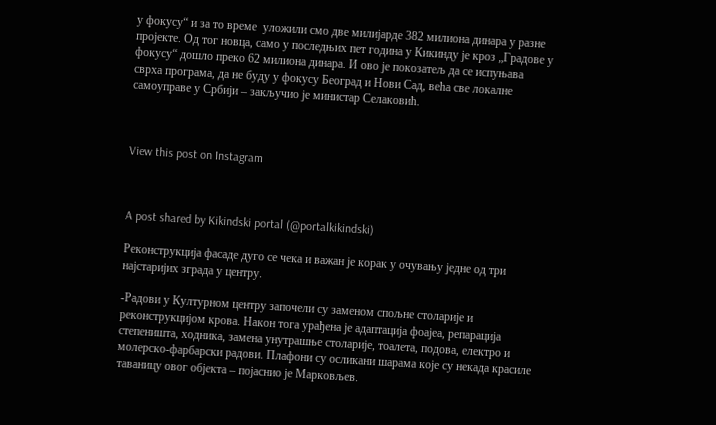у фокусу“ и за то време  уложили смо две милијарде 382 милиона динара у разне пројекте. Од тог новца, само у последњих пет година у Кикинду је кроз „Градове у фокусу“ дошло преко 62 милиона динара. И ово је покозатељ да се испуњава сврха програма, да не буду у фокусу Београд и Нови Сад, већа све локалне самоуправе у Србији – закључио је министар Селаковић.



View this post on Instagram



A post shared by Kikindski portal (@portalkikindski)

Реконструкција фасаде дуго се чека и важан је корак у очувању једне од три најстаријих зграда у центру.

-Радови у Културном центру започели су заменом спољне столарије и реконструкцијом крова. Након тога урађена је адаптација фоајеа, репарација степеништа, ходника, замена унутрашње столарије, тоалета, подова, електро и молерско-фарбарски радови. Плафони су осликани шарама које су некада красиле таваницу овог објекта – појаснио је Марковљев.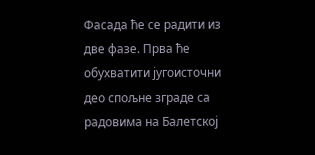Фасада ће се радити из две фазе. Прва ће обухватити југоисточни део спољне зграде са радовима на Балетској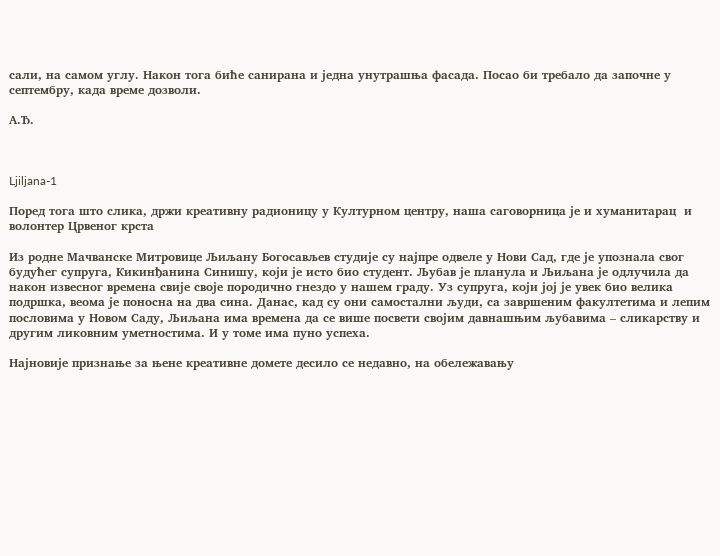сали, на самом углу. Након тога биће санирана и једна унутрашња фасада. Посао би требало да започне у септембру, када време дозволи.

А.Ђ.



Ljiljana-1

Поред тога што слика, држи креативну радионицу у Културном центру, наша саговорница је и хуманитарац  и волонтер Црвеног крста

Из родне Мачванске Митровице Љиљану Богосављев студије су најпре одвеле у Нови Сад, где је упознала свог будућег супруга, Кикинђанина Синишу, који је исто био студент. Љубав је планула и Љиљана је одлучила да након извесног времена свије своје породично гнездо у нашем граду. Уз супруга, који јој је увек био велика подршка, веома је поносна на два сина. Данас, кад су они самостални људи, са завршеним факултетима и лепим пословима у Новом Саду, Љиљана има времена да се више посвети својим давнашњим љубавима – сликарству и другим ликовним уметностима. И у томе има пуно успеха.

Најновије признање за њене креативне домете десило се недавно, на обележавању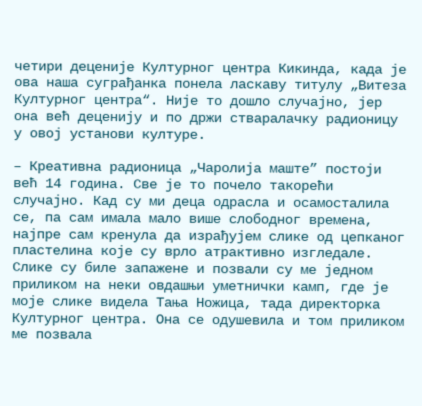четири деценије Културног центра Кикинда, када је ова наша суграђанка понела ласкаву титулу „Витеза Културног центра“. Није то дошло случајно, јер она већ деценију и по држи стваралачку радионицу у овој установи културе.

– Креативна радионица „Чаролија маште” постоји већ 14 година. Све је то почело такорећи случајно. Кад су ми деца одрасла и осамосталила се, па сам имала мало више слободног времена, најпре сам кренула да израђујем слике од цепканог пластелина које су врло атрактивно изгледале. Слике су биле запажене и позвали су ме једном приликом на неки овдашњи уметнички камп, где је моје слике видела Тања Ножица, тада директорка Културног центра. Она се одушевила и том приликом ме позвала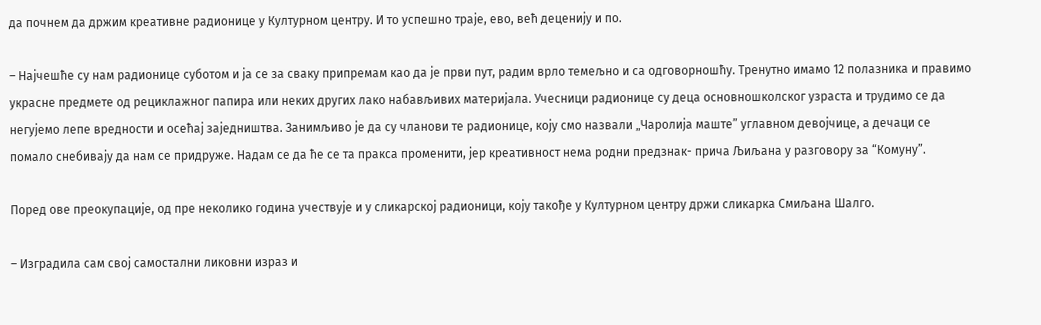да почнем да држим креативне радионице у Културном центру. И то успешно траје, ево, већ деценију и по.

– Најчешће су нам радионице суботом и ја се за сваку припремам као да је први пут, радим врло темељно и са одговорношћу. Тренутно имамо 12 полазника и правимо украсне предмете од рециклажног папира или неких других лако набављивих материјала. Учесници радионице су деца основношколског узраста и трудимо се да негујемо лепе вредности и осећај заједништва. Занимљиво је да су чланови те радионице, коју смо назвали „Чаролија маште” углавном девојчице, а дечаци се помало снебивају да нам се придруже. Надам се да ће се та пракса променити, јер креативност нема родни предзнак- прича Љиљана у разговору за “Комуну”.

Поред ове преокупације, од пре неколико година учествује и у сликарској радионици, коју такође у Културном центру држи сликарка Смиљана Шалго.

– Изградила сам свој самостални ликовни израз и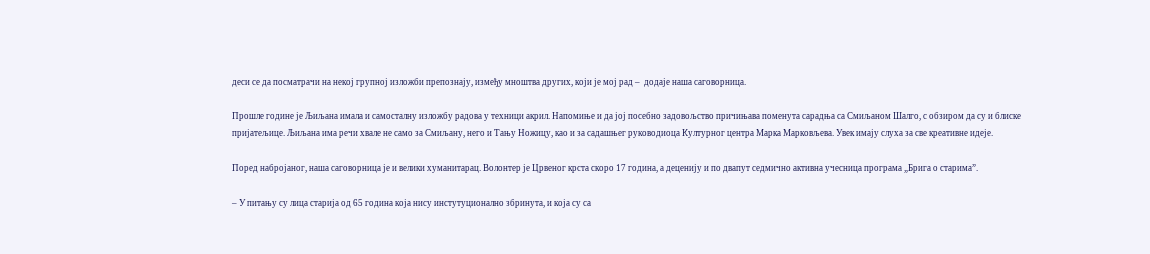деси се да посматрачи на некој групној изложби препознају, између мноштва других, који је мој рад –  додаје наша саговорница.

Прошле године је Љиљана имала и самосталну изложбу радова у техници акрил. Напомиње и да јој посебно задовољство причињава поменута сарадња са Смиљаном Шалго, с обзиром да су и блиске пријатељице. Љиљана има речи хвале не само за Смиљану, него и Тању Ножицу, као и за садашњег руководиоца Културног центра Марка Марковљева. Увек имају слуха за све креативне идеје.

Поред набројаног, наша саговорница је и велики хуманитарац. Волонтер је Црвеног крста скоро 17 година, а деценију и по двапут седмично активна учесница програма „Брига о старима”.

– У питању су лица старија од 65 година која нису инстутуционално збринута, и која су са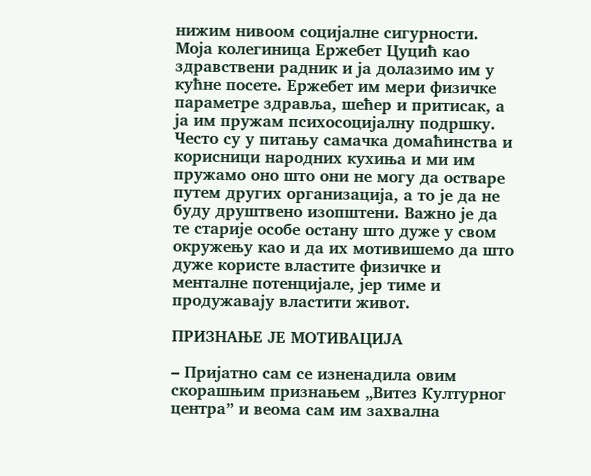нижим нивоом социјалне сигурности. Моја колегиница Ержебет Цуцић као здравствени радник и ја долазимо им у кућне посете. Ержебет им мери физичке параметре здравља, шећер и притисак, а ја им пружам психосоцијалну подршку. Често су у питању самачка домаћинства и корисници народних кухиња и ми им пружамо оно што они не могу да остваре путем других организација, а то је да не буду друштвено изопштени. Важно је да те старије особе остану што дуже у свом окружењу као и да их мотивишемо да што дуже користе властите физичке и менталне потенцијале, јер тиме и продужавају властити живот.

ПРИЗНАЊЕ ЈЕ МОТИВАЦИЈА

– Пријатно сам се изненадила овим скорашњим признањем „Витез Културног центра” и веома сам им захвална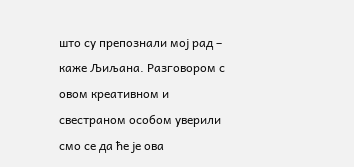што су препознали мој рад – каже Љиљана. Разговором с овом креативном и свестраном особом уверили смо се да ће је ова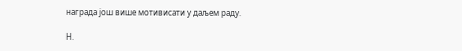награда још више мотивисати у даљем раду.

Н.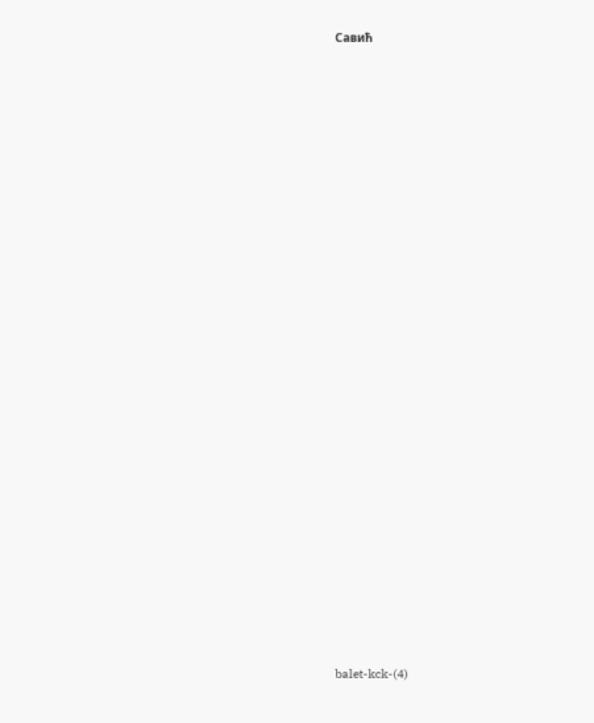Савић





























balet-kck-(4)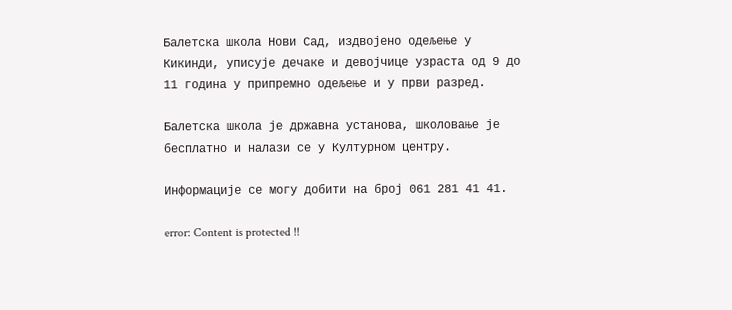Балетска школа Нови Сад, издвојено одељење у Кикинди, уписује дечаке и девојчице узраста од 9 до 11 година у припремно одељење и у први разред.

Балетска школа је државна установа, школовање је бесплатно и налази се у Културном центру.

Информације се могу добити на број 061 281 41 41.

error: Content is protected !!